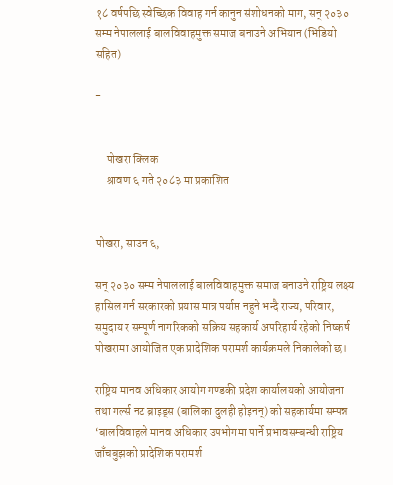१८ वर्षपछि स्वेच्छिक विवाह गर्न कानुन संशोधनको माग, सन् २०३० सम्म नेपाललाई बालविवाहमुक्त समाज बनाउने अभियान (भिडियो सहित)

-


     पोखरा क्लिक
     श्रावण ६ गते २०८३ मा प्रकाशित


पोखरा, साउन ६,

सन् २०३० सम्म नेपाललाई बालविवाहमुक्त समाज बनाउने राष्ट्रिय लक्ष्य हासिल गर्न सरकारको प्रयास मात्र पर्याप्त नहुने भन्दै राज्य, परिवार, समुदाय र सम्पूर्ण नागरिकको सक्रिय सहकार्य अपरिहार्य रहेको निष्कर्ष पोखरामा आयोजित एक प्रादेशिक परामर्श कार्यक्रमले निकालेको छ।

राष्ट्रिय मानव अधिकार आयोग गण्डकी प्रदेश कार्यालयको आयोजना तथा गर्ल्स नट ब्राइड्स (बालिका दुलही होइनन्) को सहकार्यमा सम्पन्न ‘बालविवाहले मानव अधिकार उपभोगमा पार्ने प्रभावसम्बन्धी राष्ट्रिय जाँचबुझको प्रादेशिक परामर्श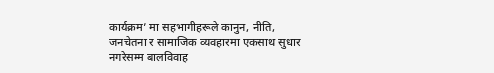कार्यक्रम’ मा सहभागीहरूले कानुन, नीति, जनचेतना र सामाजिक व्यवहारमा एकसाथ सुधार नगरेसम्म बालविवाह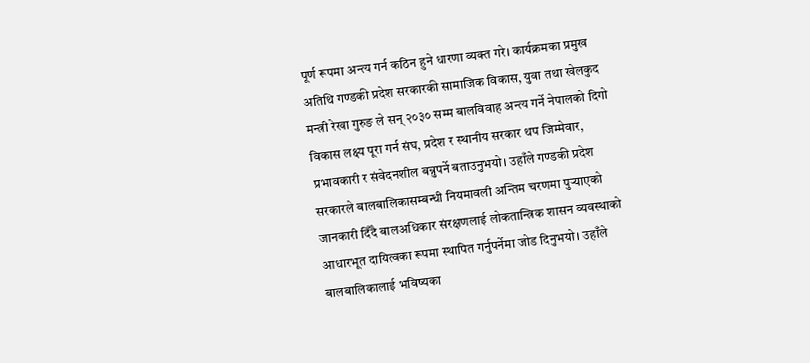पूर्ण रूपमा अन्त्य गर्न कठिन हुने धारणा व्यक्त गरे। कार्यक्रमका प्रमुख अतिथि गण्डकी प्रदेश सरकारकी सामाजिक विकास, युवा तथा खेलकुद मन्त्री रेखा गुरुङ ले सन् २०३० सम्म बालविवाह अन्त्य गर्ने नेपालको दिगो विकास लक्ष्य पूरा गर्न संघ, प्रदेश र स्थानीय सरकार थप जिम्मेवार, प्रभावकारी र संवेदनशील बन्नुपर्ने बताउनुभयो। उहाँले गण्डकी प्रदेश सरकारले बालबालिकासम्बन्धी नियमावली अन्तिम चरणमा पुर्‍याएको जानकारी दिँदै बालअधिकार संरक्षणलाई लोकतान्त्रिक शासन व्यवस्थाको आधारभूत दायित्वका रूपमा स्थापित गर्नुपर्नेमा जोड दिनुभयो। उहाँले बालबालिकालाई भविष्यका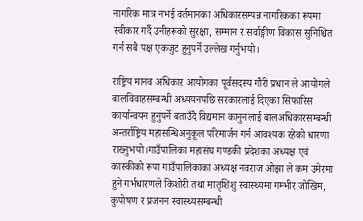नागरिक मात्र नभई वर्तमानका अधिकारसम्पन्न नागरिकका रूपमा स्वीकार गर्दै उनीहरूको सुरक्षा, सम्मान र सर्वाङ्गीण विकास सुनिश्चित गर्न सबै पक्ष एकजुट हुनुपर्ने उल्लेख गर्नुभयो।

राष्ट्रिय मानव अधिकार आयोगका पूर्वसदस्य गौरी प्रधान ले आयोगले बालविवाहसम्बन्धी अध्ययनपछि सरकारलाई दिएका सिफारिस कार्यान्वयन हुनुपर्ने बताउँदै विद्यमान कानुनलाई बालअधिकारसम्बन्धी अन्तर्राष्ट्रिय महासन्धिअनुकूल परिमार्जन गर्न आवश्यक रहेको धारणा राख्नुभयो।गाउँपालिका महासंघ गण्डकी प्रदेशका अध्यक्ष एवं कास्कीको रूपा गाउँपालिकाका अध्यक्ष नवराज ओझा ले कम उमेरमा हुने गर्भधारणले किशोरी तथा मातृशिशु स्वास्थ्यमा गम्भीर जोखिम, कुपोषण र प्रजनन स्वास्थ्यसम्बन्धी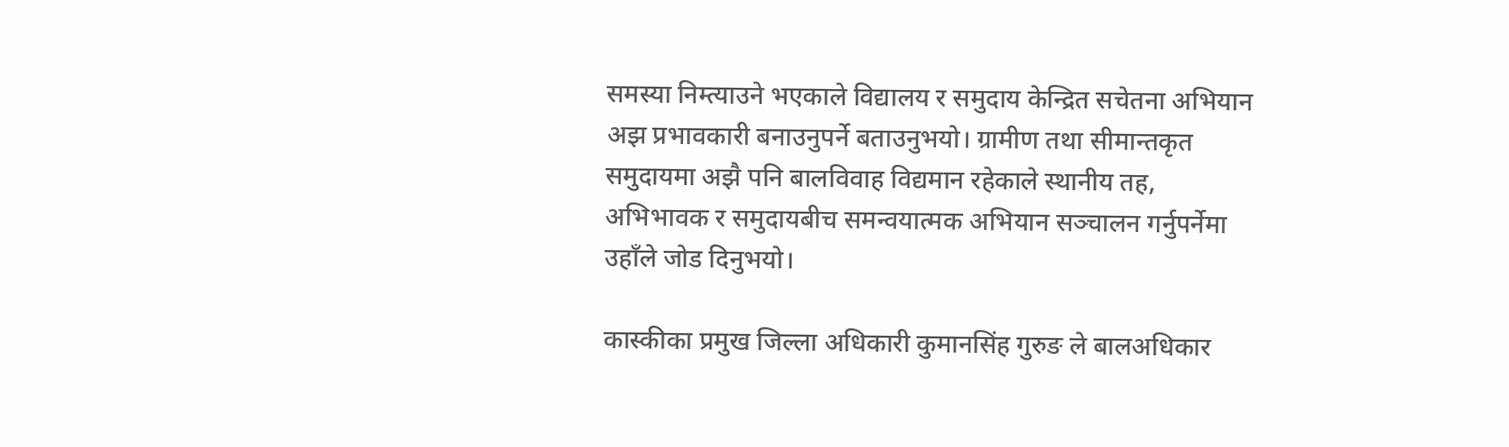समस्या निम्त्याउने भएकाले विद्यालय र समुदाय केन्द्रित सचेतना अभियान अझ प्रभावकारी बनाउनुपर्ने बताउनुभयो। ग्रामीण तथा सीमान्तकृत समुदायमा अझै पनि बालविवाह विद्यमान रहेकाले स्थानीय तह, अभिभावक र समुदायबीच समन्वयात्मक अभियान सञ्चालन गर्नुपर्नेमा उहाँले जोड दिनुभयो।

कास्कीका प्रमुख जिल्ला अधिकारी कुमानसिंह गुरुङ ले बालअधिकार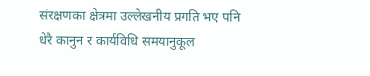संरक्षणका क्षेत्रमा उल्लेखनीय प्रगति भए पनि धेरै कानुन र कार्यविधि समयानुकूल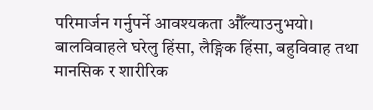परिमार्जन गर्नुपर्ने आवश्यकता औँल्याउनुभयो। बालविवाहले घरेलु हिंसा, लैङ्गिक हिंसा, बहुविवाह तथा मानसिक र शारीरिक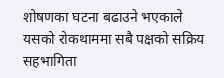शोषणका घटना बढाउने भएकाले यसको रोकथाममा सबै पक्षको सक्रिय सहभागिता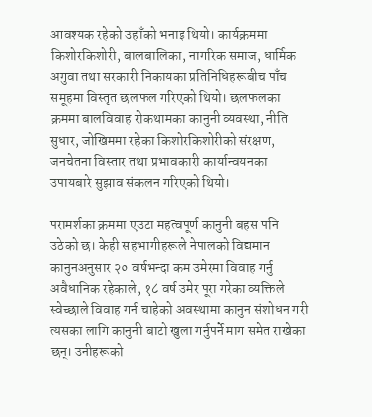आवश्यक रहेको उहाँको भनाइ थियो। कार्यक्रममा किशोरकिशोरी, बालबालिका, नागरिक समाज, धार्मिक अगुवा तथा सरकारी निकायका प्रतिनिधिहरूबीच पाँच समूहमा विस्तृत छलफल गरिएको थियो। छलफलका क्रममा बालविवाह रोकथामका कानुनी व्यवस्था, नीति सुधार, जोखिममा रहेका किशोरकिशोरीको संरक्षण, जनचेतना विस्तार तथा प्रभावकारी कार्यान्वयनका उपायबारे सुझाव संकलन गरिएको थियो।

परामर्शका क्रममा एउटा महत्वपूर्ण कानुनी बहस पनि उठेको छ। केही सहभागीहरूले नेपालको विद्यमान कानुनअनुसार २० वर्षभन्दा कम उमेरमा विवाह गर्नु अवैधानिक रहेकाले, १८ वर्ष उमेर पूरा गरेका व्यक्तिले स्वेच्छाले विवाह गर्न चाहेको अवस्थामा कानुन संशोधन गरी त्यसका लागि कानुनी बाटो खुला गर्नुपर्ने माग समेत राखेका छन्। उनीहरूको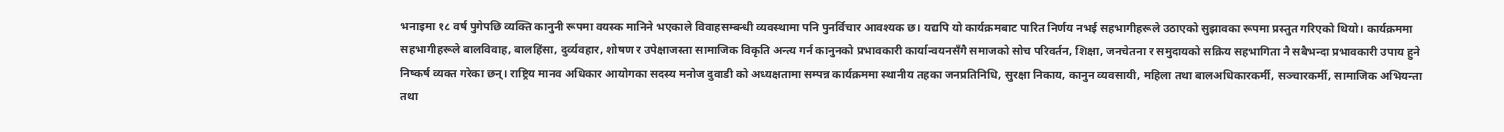भनाइमा १८ वर्ष पुगेपछि व्यक्ति कानुनी रूपमा वयस्क मानिने भएकाले विवाहसम्बन्धी व्यवस्थामा पनि पुनर्विचार आवश्यक छ। यद्यपि यो कार्यक्रमबाट पारित निर्णय नभई सहभागीहरूले उठाएको सुझावका रूपमा प्रस्तुत गरिएको थियो। कार्यक्रममा सहभागीहरूले बालविवाह, बालहिंसा, दुर्व्यवहार, शोषण र उपेक्षाजस्ता सामाजिक विकृति अन्त्य गर्न कानुनको प्रभावकारी कार्यान्वयनसँगै समाजको सोच परिवर्तन, शिक्षा, जनचेतना र समुदायको सक्रिय सहभागिता नै सबैभन्दा प्रभावकारी उपाय हुने निष्कर्ष व्यक्त गरेका छन्। राष्ट्रिय मानव अधिकार आयोगका सदस्य मनोज दुवाडी को अध्यक्षतामा सम्पन्न कार्यक्रममा स्थानीय तहका जनप्रतिनिधि, सुरक्षा निकाय, कानुन व्यवसायी, महिला तथा बालअधिकारकर्मी, सञ्चारकर्मी, सामाजिक अभियन्ता तथा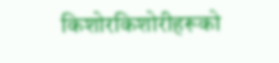किशोरकिशोरीहरूको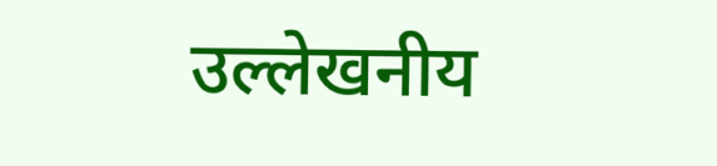उल्लेखनीय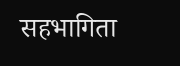सहभागिता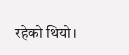रहेको थियो।